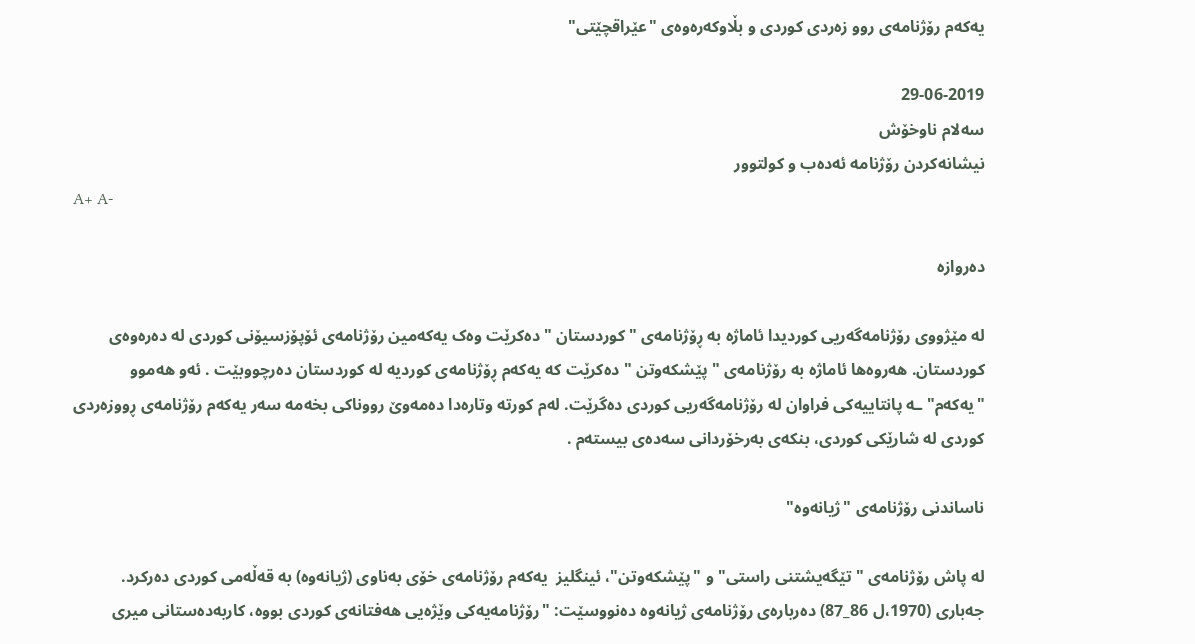یه‌كه‌م رۆژنامه‌ی روو زه‌ردی كوردی و بڵاوكه‌ره‌وه‌ی "عێراقچێتی"

29-06-2019
سەلام ناوخۆش
نیشانەکردن رۆژنامە ئەدەب و کولتوور
A+ A-

ده‌روازه‌

له‌ مێژووی رۆژنامه‌گه‌ریی كوردیدا ئاماژه‌ به‌ ڕۆژنامه‌ی " كوردستان " ده‌كرێت وەک‌ یەکەمین رۆژنامه‌ی ئۆپۆزسیۆنی كوردی‌‌ له‌ ده‌ره‌وه‌ی كوردستان. هه‌روه‌ها ئاماژه‌ به‌ رۆژنامه‌ی " پێشكه‌وتن " ده‌كرێت كه‌ یه‌كه‌م ڕۆژنامه‌ی كوردیه‌ له‌ كوردستان ده‌رچووبێت . ئه‌و هه‌موو "یه‌كه‌م"ـە‌ پانتاییه‌كی فراوان له‌ رۆژنامه‌گه‌ریی كوردی ده‌گرێت. له‌م كورته‌ وتاره‌دا ده‌مه‌وێ رووناكی بخه‌مه‌ سه‌ر یه‌كه‌م رۆژنامه‌ی ڕووزه‌ردی كوردی له‌ شارێکی كوردی، بنكه‌ی به‌رخۆردانی سه‌ده‌ی بیسته‌م .

ناساندنی رۆژنامه‌ی "ژیانه‌وه‌"

له‌ پاش رۆژنامه‌ی "تێگه‌یشتنی راستی" و "پێشكه‌وتن"، ئینگلیز  یه‌كه‌م رۆژنامه‌ی خۆی بەناوی (ژیانەوە) به‌ قه‌ڵه‌می كوردی ده‌ركرد. جه‌باری (1970،ل 86_87) ده‌رباره‌ی رۆژنامه‌ی ژیانه‌وه‌ ده‌نووسێت: "رۆژنامه‌یه‌كی وێژه‌یی هه‌فتانه‌ی كوردی بووه‌، كاربه‌ده‌ستانی میری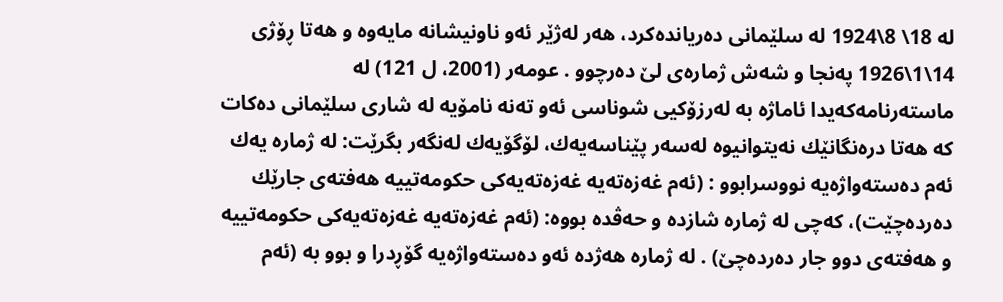له‌ 18\ 8\1924 له‌ سلێمانی ده‌ریانده‌كرد، هه‌ر له‌ژێر ئه‌و ناونیشانه‌ مایه‌وه‌ و هه‌تا ڕۆژی 14\1\1926 په‌نجا و شه‌ش ژماره‌ی لێ ده‌رچوو‌ . عومه‌ر (2001، ل 121) له‌ ماسته‌رنامه‌كه‌یدا ئاماژه‌ به‌ له‌رزۆكیی شوناسی ئه‌و ته‌نه‌ نامۆیه‌ له‌ شاری سلێمانی ده‌كات كه‌ هه‌تا دره‌نگانێك نه‌یتوانیوه‌ له‌سه‌ر پێناسه‌یه‌ك، لۆگۆیه‌ك له‌نگه‌ر بگرێت: له‌ ژماره‌ یه‌ك ئه‌م ده‌سته‌واژه‌یه‌ نووسرابوو : (ئه‌م غه‌زه‌ته‌یه‌ غه‌زه‌ته‌یه‌كی حكومه‌تییه‌ هه‌فته‌ی جارێك ده‌رده‌چێت)، كه‌چی له‌ ژماره‌ شازده‌ و حه‌ڤده‌ بووه‌: (ئه‌م غه‌زه‌ته‌یه‌ غه‌زه‌ته‌یه‌كی حكومه‌تییه‌ و هه‌فته‌ی دوو جار ده‌رده‌چێ) . له‌ ژماره‌ هه‌ژده‌ ئه‌و ده‌سته‌واژه‌یه‌ گۆڕدرا و بوو به‌ (ئه‌م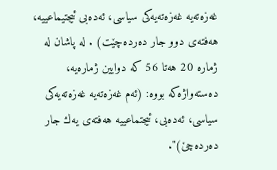غه‌زه‌ته‌یه‌ غه‌زه‌ته‌یه‌كی سیاسی، ئه‌ده‌بی ئیجتیماعییه‌، هه‌فته‌ی دوو جار ده‌رده‌چێت) . له‌ پاشان له‌ ژماره‌ 20 هه‌تا 56 كه‌ دوایین ژماره‌یه‌، ده‌سته‌واژه‌كه‌ بووه‌: (ئه‌م غه‌زه‌ته‌یه‌ غه‌زه‌ته‌یه‌كی سیاسی، ئه‌ده‌بی، ئیجتماعییه‌ هه‌فته‌ی یه‌ك جار ده‌رده‌چێ)".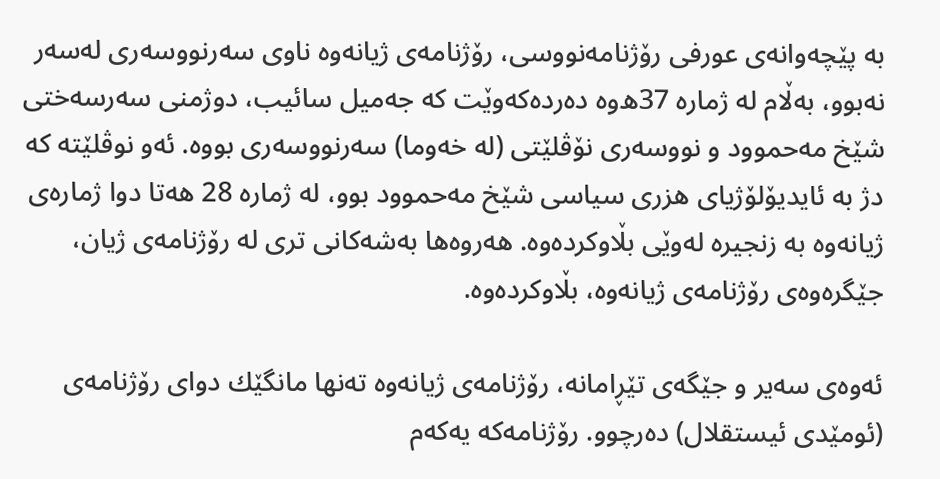به‌ پێچه‌وانه‌ی عورفی رۆژنامه‌نووسی، رۆژنامه‌ی ژیانه‌وه‌ ناوی سه‌رنووسه‌ری له‌سه‌ر نه‌بوو، به‌ڵام له‌ ژماره‌ 37ه‌وه‌ ده‌رده‌كه‌وێت كه‌ جه‌میل سائیب، دوژمنی سه‌رسه‌ختی شێخ مه‌حموود و نووسه‌ری نۆڤلێتی (له‌ خه‌وما) سه‌رنووسه‌ری بووه‌. ئه‌و نوڤلێته‌ كه‌ دژ به‌ ئایدیۆلۆژیای هزری سیاسی شێخ مه‌حموود بوو، له‌ ژماره‌ 28 هه‌تا دوا ژماره‌ی ژیانه‌وه‌ به‌ زنجیره‌ له‌وێی بڵاوكرده‌وه‌. هه‌روه‌ها به‌شه‌كانی تری له‌ رۆژنامه‌ی ژیان، جێگره‌وه‌ی رۆژنامه‌ی ژیانه‌وه‌، بڵاوكرده‌وه‌.

ئه‌وه‌ی سەیر و جێگه‌ی تێڕامانه‌، رۆژنامه‌ی ژیانه‌وه‌ ته‌نها مانگێك دوای رۆژنامه‌ی (ئومێدی ئیستقلال) ده‌رچوو. رۆژنامه‌كه‌ یه‌كه‌م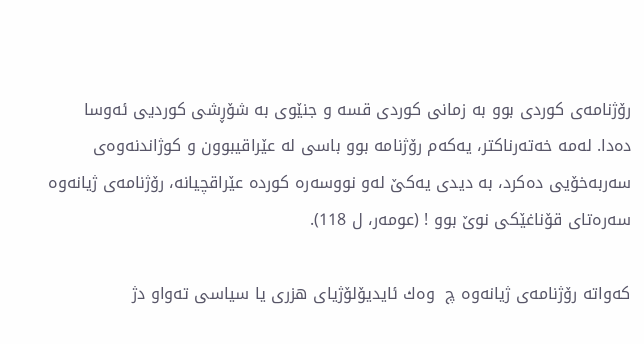رۆژنامه‌ی كوردی بوو به‌ زمانی كوردی قسه‌ و جنێوی به‌ شۆڕشی كوردیی ئه‌وسا ده‌دا. له‌مه‌ خه‌ته‌رناكتر، یه‌كه‌م رۆژنامه‌ بوو باسی له‌ عێراقیبوون و كوژاندنه‌وه‌ی سه‌ربه‌خۆیی ده‌كرد، به‌ دیدی یه‌كێ له‌و نووسه‌ره‌ كورده‌ عێراقچیانه‌، رۆژنامه‌ی ژیانه‌وه‌ سه‌ره‌تای قۆناغێكی نوێ بوو ! (عومه‌ر، ل 118).

كه‌واته‌ رۆژنامه‌ی ژیانه‌وه‌ چ ‌ وه‌ك ئایدیۆلۆژیای هزری یا سیاسی ته‌واو دژ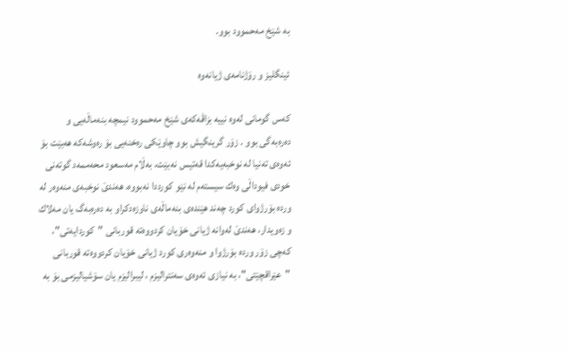به‌ شێخ مەحموود بوو.

ئینگلیز و رۆژنامه‌ی ژیانه‌وه‌

كه‌س گومانی له‌وه‌ نییه‌ بزاڤه‌كه‌ی شێخ مه‌حموود نیمچه‌ بنه‌ماڵه‌یی و ده‌ره‌به‌گی بوو . زۆر گرینگیش بوو چاوێكی ره‌خنه‌یی بۆ ره‌وشه‌كه‌ هه‌بێت بۆ ئه‌وه‌ی ته‌نیا له‌ نوخبه‌یه‌كدا قه‌تیس نه‌بێت، به‌ڵام مه‌سعود محه‌ممه‌د گوته‌نی خودی فیوداڵی وه‌ك سیسته‌م له‌ نێو كورددا نه‌بووه‌، هه‌ندێ نوخبه‌ی منه‌وه‌ر له‌ ورده‌ بۆرژوای كورد چه‌ند هێندەی بنه‌ماڵه‌ی ناوزه‌دكراو به‌ ده‌ره‌به‌گ یان مه‌لاك و زه‌ویدار، هه‌ندێ له‌وانه‌ ژیانی خۆیان كردووەته‌ قوربانی "كوردایه‌تی"، كه‌چی زۆر ورده‌ بۆرژوا و منه‌وه‌ری كورد ژیانی خۆیان كردووەته‌ قوربانی "عێراقچێتی"، به‌ نیازی ئه‌وه‌ی سه‌نترالیزم ، لیبرالیزم یان سۆشیالیزمی بۆ به‌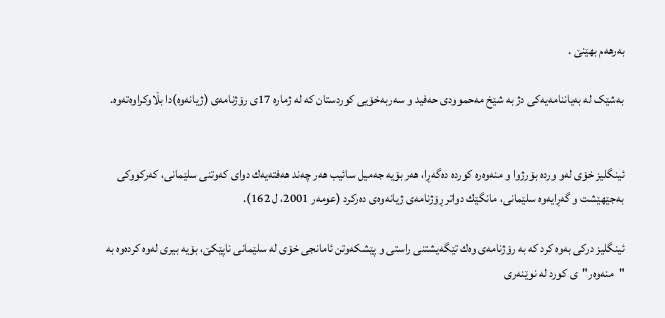به‌رهه‌م بهێنێ .

بەشێک لە بەیاننامەیەکی دژ بە شێخ مەحموودی حەفید و سەربەخۆیی کوردستان کە لە ژمارە 17ی رۆژنامەی (ژیانەوە)دا بڵاوکراوەتەوە.


ئینگلیز خۆی له‌و ورده‌ بۆرژوا و منه‌وه‌ره‌ كورده‌ ده‌گه‌ڕا، هه‌ر بۆیه‌ جه‌میل سائیب هه‌ر چه‌ند هه‌فته‌یه‌ك دوای كه‌وتنی سلێمانی، كه‌ركووكی به‌جێهێشت و گه‌ڕایه‌وه‌ سلێمانی، مانگێك دواتر ڕۆژنامه‌ی ژیانه‌وه‌ی ده‌ركرد (عومه‌ر 2001، ل 162).

ئینگلیز د‌ركی به‌وه‌ كرد كه‌ به‌ رۆژنامه‌ی وه‌ك تێگه‌یشتنی راستی و پێشكه‌وتن ئامانجی خۆی له‌ سلێمانی ناپێكێ، بۆیه‌ بیری له‌وه‌ كرده‌وه‌‌ به‌ "منه‌وه‌ر"ی كورد له‌ نوێنه‌ری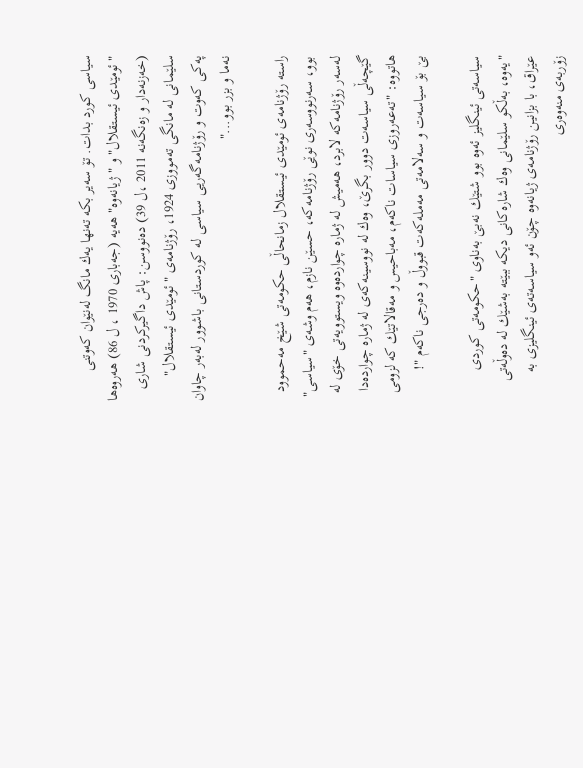سیاسی كورد بدات. تۆ سه‌یر بكه‌ ته‌نها یه‌ك مانگ له‌نێوان كه‌وتنی "ئومێدی ئیستقلال" و " ژیانه‌وه‌" هه‌یه‌ (جه‌باری 1970 ، ل 86) هه‌روه‌ها (خه‌زنه‌دار و زه‌نگه‌نه‌ 2011 ،ل 39) ده‌نووسن: پاش داگیركردنی شاری سلێمانی له‌ مانگی ته‌مووزی 1924، رۆژنامه‌ی "ئومێدی ئیستقلال" په‌كی كه‌وت و رۆژنامه‌گه‌ریی سیاسی له‌ كوردستانی باشوور له‌به‌ر چاوان نه‌ما و بزر بوو..."

راسته‌ رۆژنامه‌ی ئومێدی ئیستقلال زمانحاڵی حكومه‌تی شێخ مه‌حموود بوو، سه‌رنووسه‌ری نوێی رۆژنامه‌كه‌، حسێن نازم، هه‌م وشه‌ی "سیاسی" له‌سه‌ر رۆژنامه‌كه‌ لابرد، هه‌میش له‌ ژماره‌ چوارده‌وه‌ ویستوویه‌تی خۆی له‌ گێچه‌ڵی سیاسه‌ت دوور بگرێ، وه‌ك له‌ نووسینه‌كه‌ی لە ژماره‌ چوارده‌دا هاتووه‌: "ته‌عه‌روزی سیاسات ناكه‌م، مه‌باحیس و مه‌قالاتێك كه‌ لزومی بێ بۆ سیاسه‌ت و سه‌لامه‌تی مه‌مله‌كه‌ت قبووڵ و ده‌رجی ناكه‌م "!

سیاسه‌تی ئینگلیز ئه‌وه‌ بوو شتێك نه‌بێ به‌ناوی "حكومه‌تی كوردی "یه‌وه‌، به‌ڵكو سلێمانی وه‌ك شاره‌كانی دیکە ببێته‌ به‌شێك له‌ ده‌وڵه‌تی عێراق، با بزانین رۆژنامه‌ی ژیانه‌وه‌ چۆن ئه‌و سیاسه‌ته‌ی ئینگلیزی به‌ زۆربه‌ی منه‌وه‌ری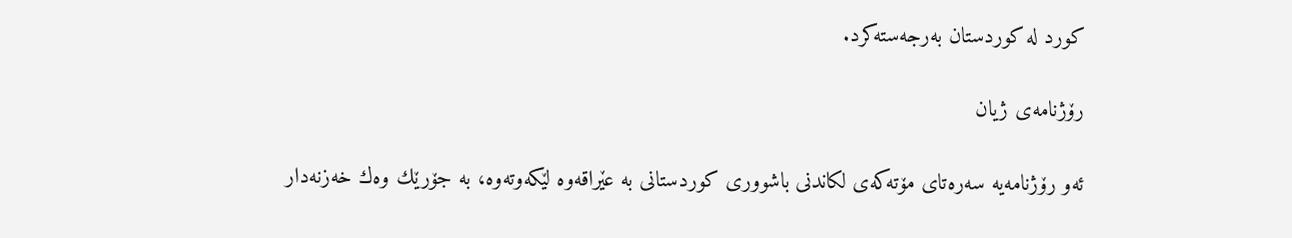كورد له‌ كوردستان به‌رجه‌سته‌كرد.

رۆژنامەی ژیان

ئه‌و رۆژنامه‌یه‌ سه‌ره‌تای مۆته‌كه‌ی لكاندنی باشووری كوردستانی به‌ عێراقەوە لێكه‌وته‌وه‌، به‌ جۆرێك وه‌ك خه‌زنه‌دار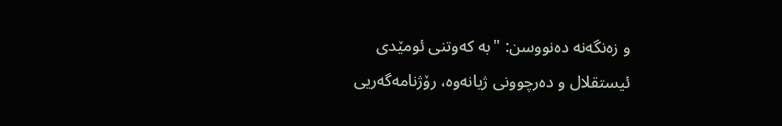و زه‌نگه‌نه‌ ده‌نووسن: "به‌ كه‌وتنی ئومێدی ئیستقلال و ده‌رچوونی ژیانه‌وه‌، رۆژنامه‌گه‌ریی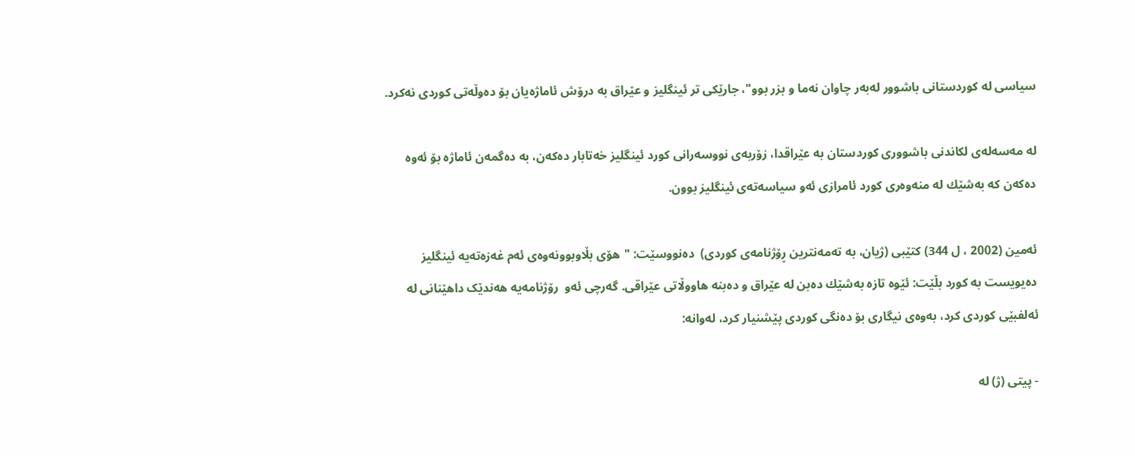سیاسی له‌ كوردستانی باشوور له‌به‌ر چاوان نه‌ما و بزر بوو"، جارێكی تر ئینگلیز و عێراق به‌ درۆش ئاماژه‌یان بۆ ده‌وڵه‌تی كوردی نه‌كرد.

له‌ مه‌سه‌له‌ی لكاندنی باشووری كوردستان به‌ عێراقدا، زۆربه‌ی نووسه‌رانی كورد ئینگلیز خه‌تابار ده‌كه‌ن، به‌ ده‌گمه‌ن ئاماژه‌ بۆ ئە‌وه‌ ده‌كه‌ن كه‌ به‌شێك له‌ منه‌وه‌ری كورد ئامرازی ئه‌و سیاسه‌ته‌ی ئینگلیز بوون.

ئه‌مین (2002 ، ل 344) كتێبی (ژیان، به‌ ته‌مه‌نترین ڕۆژنامه‌ی كوردی)  ده‌نووسێت: "هۆی بڵاوبوونه‌وه‌ی ئه‌م غه‌زه‌ته‌یه‌ ئینگلیز ده‌یویست به‌ كورد بڵێت: ئێوه‌ تازه‌ به‌شێك ده‌بن له‌ عێراق و ده‌بنه‌ هاووڵاتی عێراقی. گه‌رچی ئه‌و  رۆژنامه‌یه هه‌ندێک داهێنانی له‌ ئه‌لفبێی كوردی كرد، به‌وه‌ی نیگاری بۆ ده‌نگی كوردی پێشنیار كرد، له‌وانه‌‌:

- پیتی (ژ) له‌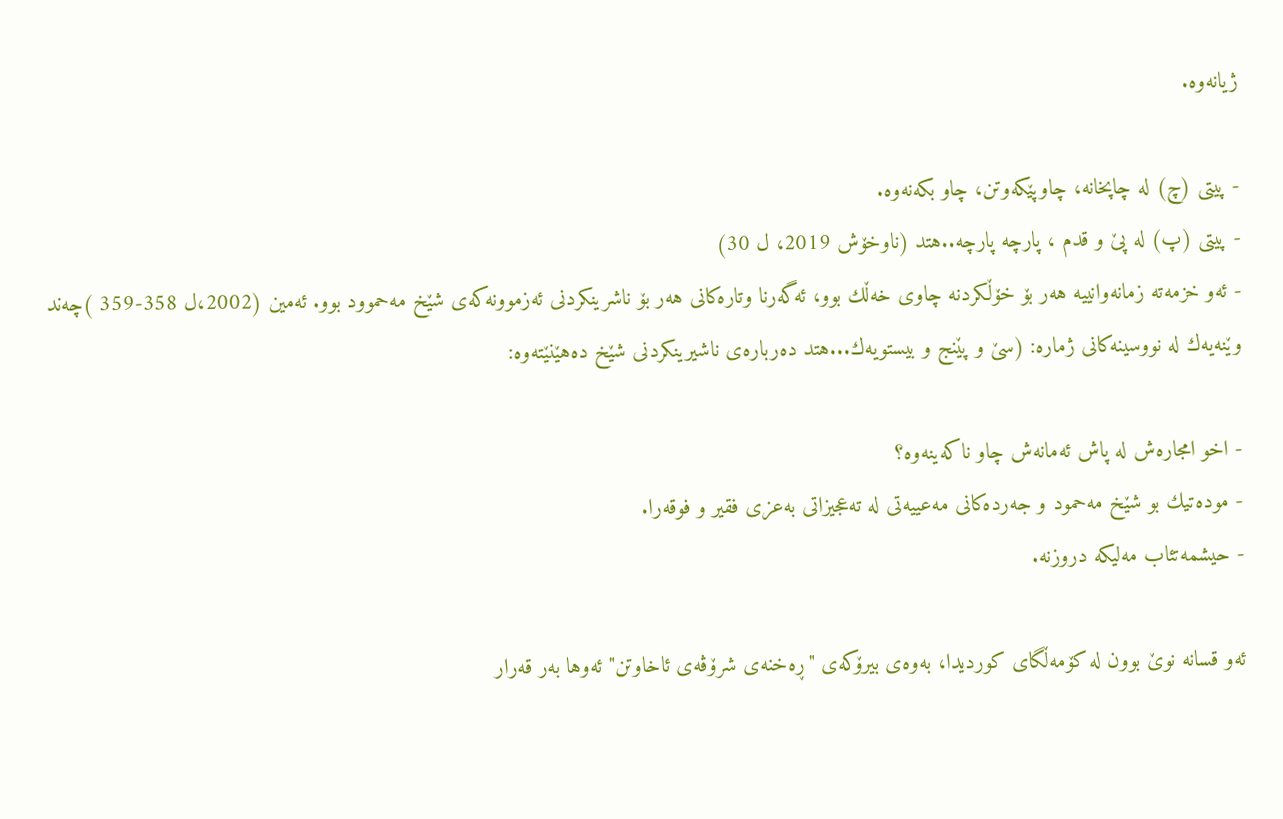ژیانه‌وه‌.

- پیتی (چ) له‌ چاپخانه‌‌، چاوپێكه‌وتن، چاو بكه‌نه‌وه‌.
- پیتی (پ) له‌ پێ و قدم ، پارچه‌ پارچه‌..هتد (ناوخۆش 2019، ل 30)
- ئه‌و خزمه‌ته‌ زمانه‌وانییه‌ هه‌ر بۆ خۆڵکردنە چاوی خه‌ڵك بوو، ئه‌گه‌رنا وتاره‌كانی هه‌ر بۆ ناشرینكردنی ئه‌زموونه‌كه‌ی شێخ مه‌حموود بوو. ئه‌مین (2002،ل 358-359 )چه‌ند وێنه‌یه‌ك له‌ نووسینه‌كانی ژماره‌: (سێ و پێنج و بیستویه‌ك...هتد ده‌رباره‌ی ناشیرینكردنی شێخ ده‌هێنێته‌وه‌:

- اخو امجاره‌ش له‌ پاش ئه‌مانه‌ش چاو ناكەینه‌وه‌؟
- موده‌تیك بو شێخ مەحمود و جه‌رده‌كانی مه‌عییه‌تی له‌ ته‌عجیزاتی به‌عزی فقیر و فوقه‌را.
- حیشمه‌تئاب مه‌لیكه‌ دروزنه.

ئه‌و قسانه‌ نوێ بوون له‌ كۆمه‌ڵگای كوردیدا، به‌وه‌ی بیرۆكه‌ی "ڕه‌خنه‌ی شرۆڤه‌ی ئاخاوتن" ئه‌وها به‌ر قه‌رار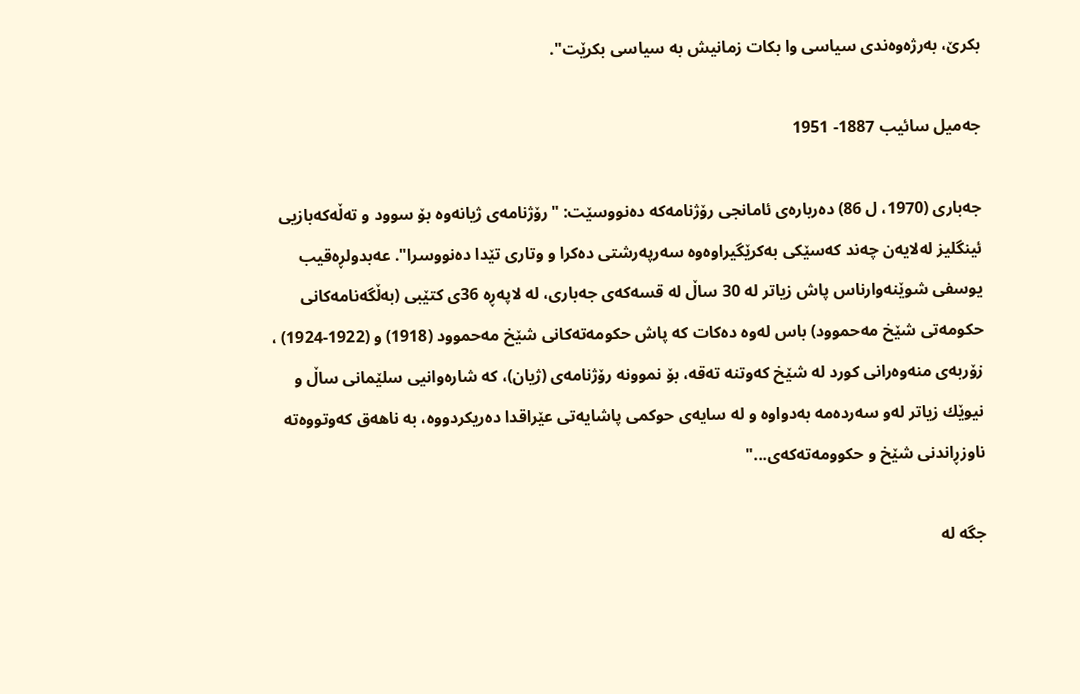بكرێ، به‌رژه‌وه‌ندی سیاسی وا بكات زمانیش به‌ سیاسی بكرێت".

جەمیل سائیب 1887- 1951

جه‌باری (1970، ل 86) ده‌رباره‌ی ئامانجی رۆژنامه‌كه‌ ده‌نووسێت: "رۆژنامه‌ی ژیانه‌وه‌ بۆ سوود و ته‌ڵه‌كه‌بازیی ئینگلیز له‌لایه‌ن چه‌ند كه‌سێكی به‌كرێگیراوه‌وه‌ سه‌رپه‌رشتی ده‌كرا و وتاری تێدا ده‌نووسرا". عەبدولڕه‌قیب یوسفی شوێنه‌وارناس پاش زیاتر له‌ 30 ساڵ له‌ قسه‌كه‌ی جه‌باری، لە لاپەڕە 36ی كتێبی (بەڵگەنامەكانی حكومەتی شێخ مەحموود) باس لەوە دەكات كە پاش حكومەتەكانی شێخ مەحموود (1918) و (1922-1924) ، زۆربەی منەوەرانی كورد لە شێخ كەوتنە تەقە، بۆ نموونە رۆژنامەی (ژیان)، كە شارەوانیی سلێمانی ساڵ و نیوێك زیاتر لەو سەردەمە بەدواوە و لە سایەی حوكمی پاشایەتی عێراقدا دەریكردووە، بە ناهەق كەوتووەتە ناوزڕاندنی شێخ و حكوومەتەكەی..."

جگه‌ له‌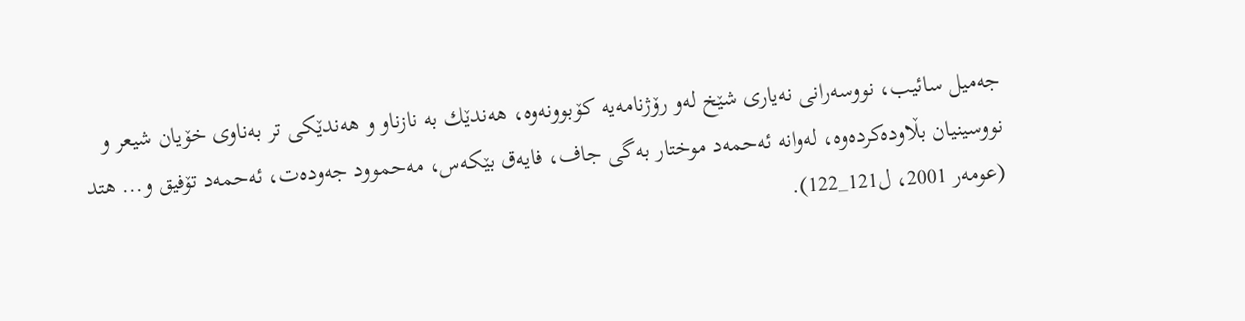جه‌میل سائیب، نووسه‌رانی نه‌یاری شێخ له‌و رۆژنامەیە‌ كۆبوونه‌وه‌، هه‌ندێك به‌ نازناو و هه‌ندێكی تر به‌ناوی خۆیان شیعر و نووسینیان بڵاودەكرده‌وه‌، له‌وانه‌ ئه‌حمه‌د موختار به‌گی جاف، فایەق بێكه‌س، مه‌حموود جه‌وده‌ت، ئه‌حمه‌د تۆفیق و... هتد (عومه‌ر 2001، ل121_122).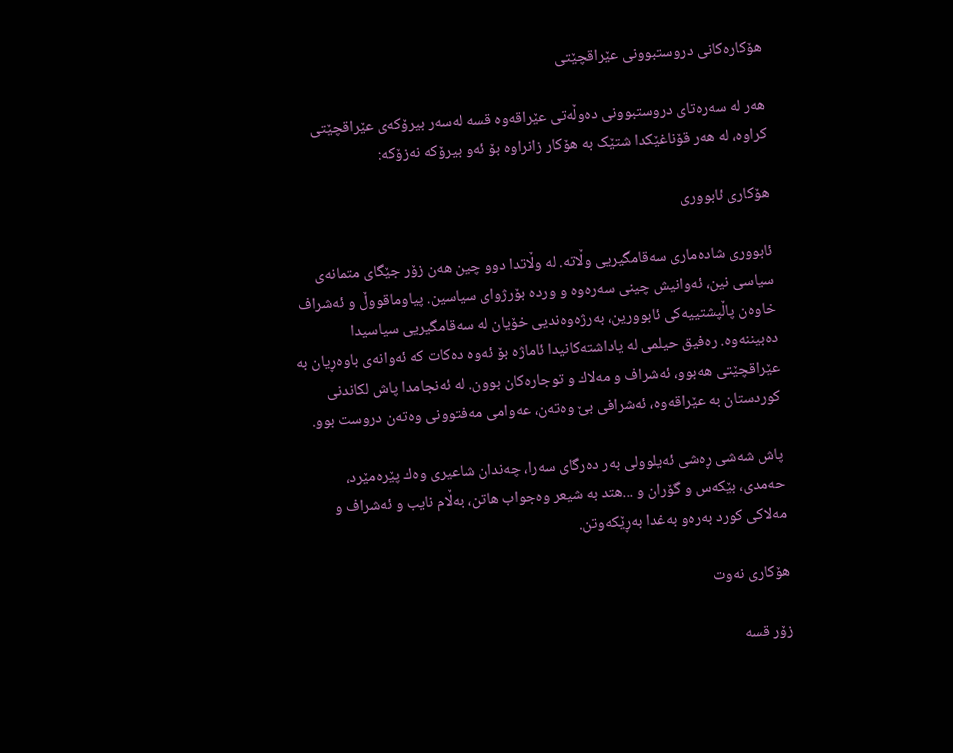هۆكاره‌كانی دروستبوونی عێراقچێتی

هه‌ر له‌ سه‌ره‌تای دروستبوونی ده‌وڵه‌تی عێراقه‌وه‌ قسه‌ له‌سه‌ر بیرۆكه‌ی عێراقچێتی كراوه‌، له‌ هەر قۆناغێكدا شتێک به‌ هۆكار زانراوه‌ بۆ ئه‌و بیرۆكه‌ نه‌زۆكه‌:

هۆكاری ئابووری

ئابووری شاده‌ماری سەقامگیریی وڵاته‌. له‌ وڵاتدا دوو چین هه‌ن زۆر جێگای متمانه‌ی سیاسی نین، ئه‌وانیش چینی سه‌ره‌وه‌ و ورده‌ بۆرژوای سیاسین. پیاوماقووڵ و ئه‌شراف خاوه‌ن پاڵپشتییه‌كی ئابوورین، به‌رژه‌وه‌ندیی خۆیان له‌ سەقامگیریی سیاسیدا ده‌بیننه‌وه‌. ره‌فیق حیلمی له‌ یاداشته‌كانیدا ئاماژه‌ بۆ ئەوه‌ ده‌كات كه‌ ئه‌وانه‌ی باوه‌ڕیان به‌ عێراقچێتی هه‌بوو، ئه‌شراف و مه‌لاك و توجاره‌كان بوون. له‌ ئه‌نجامدا پاش لكاندنی كوردستان به‌ عێراقەوە، ئه‌شرافی بێ وه‌ته‌ن، عه‌وامی مه‌فتوونی وه‌ته‌ن دروست بوو.

پاش شه‌شی ڕه‌شی ئه‌یلوولی به‌ر ده‌رگای سه‌را، چه‌ندان شاعیری وه‌ك پێره‌مێرد، حه‌مدی، بێكه‌س و گۆران و ...هتد به‌ شیعر وه‌جواب هاتن، به‌ڵام نایب و ئه‌شراف و مه‌لاكی كورد به‌ره‌و به‌غدا به‌ڕێكه‌وتن.

هۆكاری نه‌وت

زۆر قسه‌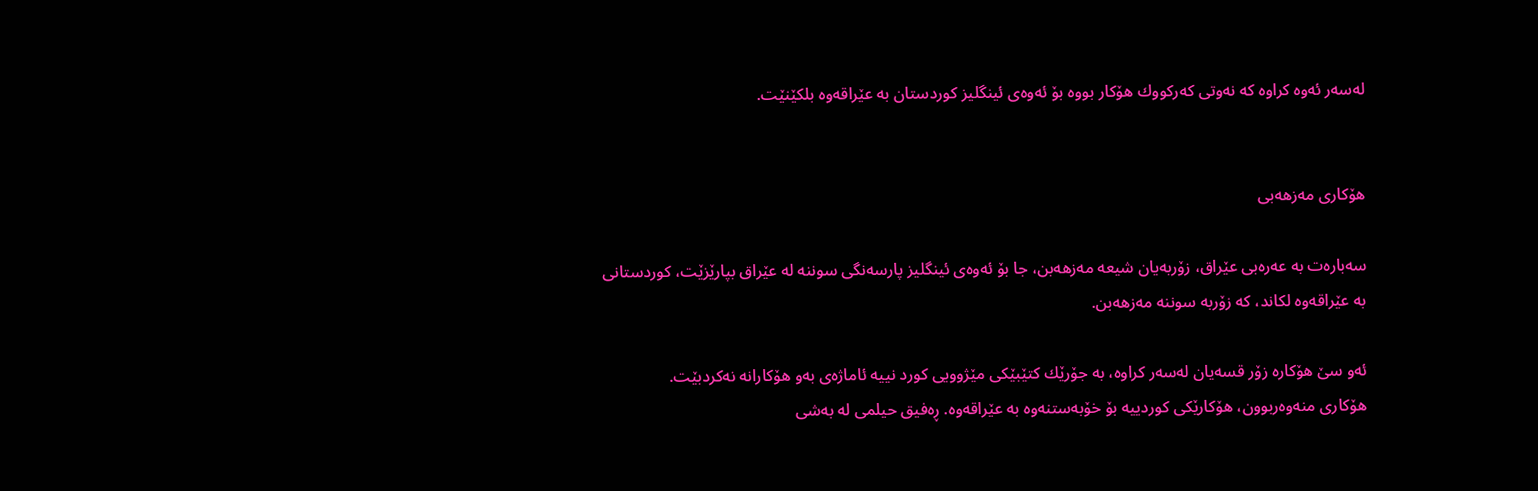له‌سه‌ر ئه‌وه‌ كراوه‌ كه‌ نه‌وتی‌ كه‌ركووك هۆكار بووه‌ بۆ ئه‌وه‌ی ئینگلیز كوردستان به‌ عێراقەوە بلكێنێت.


هۆكاری مه‌زهه‌بی

سه‌باره‌ت به‌ عه‌ره‌بی عێراق، زۆربه‌یان شیعه‌ مه‌زهه‌بن، جا بۆ ئه‌وه‌ی ئینگلیز پارسه‌نگی سوننه‌ له‌ عێراق بپارێزێت، كوردستانی به‌ عێراقه‌وه‌ لكاند، كه‌ زۆربه‌ سوننه‌ مه‌زهه‌بن.

ئه‌و سێ هۆكاره‌ زۆر قسه‌یان له‌سه‌ر كراوه،‌ به‌ جۆرێك كتێبێكی مێژوویی كورد نییه‌ ئاماژه‌ی به‌و هۆكارانه‌ نه‌كردبێت.
هۆكاری منه‌وه‌ربوون، هۆكارێكی كوردییه‌ بۆ خۆبه‌ستنه‌وه‌ به‌ عێراقەوە. ڕه‌فیق حیلمی له‌ به‌شی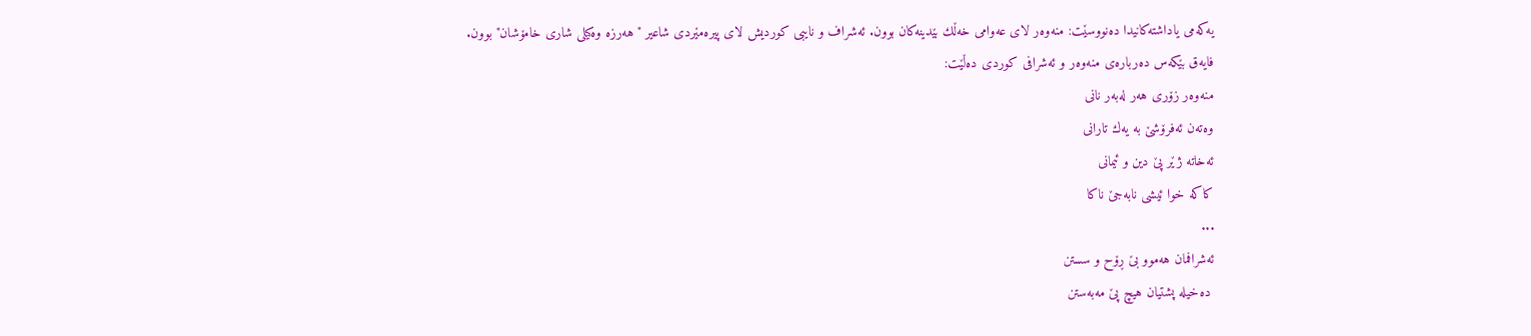یه‌كه‌می یاداشتەکانیدا ده‌نووسێت: منه‌وه‌ر لای عه‌وامی خه‌ڵك بێدینه‌كان بوون. ئه‌شراف و نایبی كوردیش لای پیره‌مێردی شاعیر "هه‌رزه‌ وه‌كیلی شاری خامۆشان" بوون.
فایەق بێكه‌س ده‌رباره‌ی منه‌وه‌ر و ئه‌شرافی كوردی ده‌ڵێت:
منه‌وه‌ر زۆری هه‌ر له‌به‌ر نانی
وه‌ته‌ن ئه‌فرۆشێ به‌ یه‌ك تارانی
ئه‌خاته‌ ژێر پێ دین و ئیمانی
كاكه‌ خوا ئیشی نابه‌جێ ناكا
...
ئه‌شرافمان هه‌موو بێ ڕۆح و سستن
 ده‌خیله‌ پشتیان هیچ پێ مه‌به‌ستن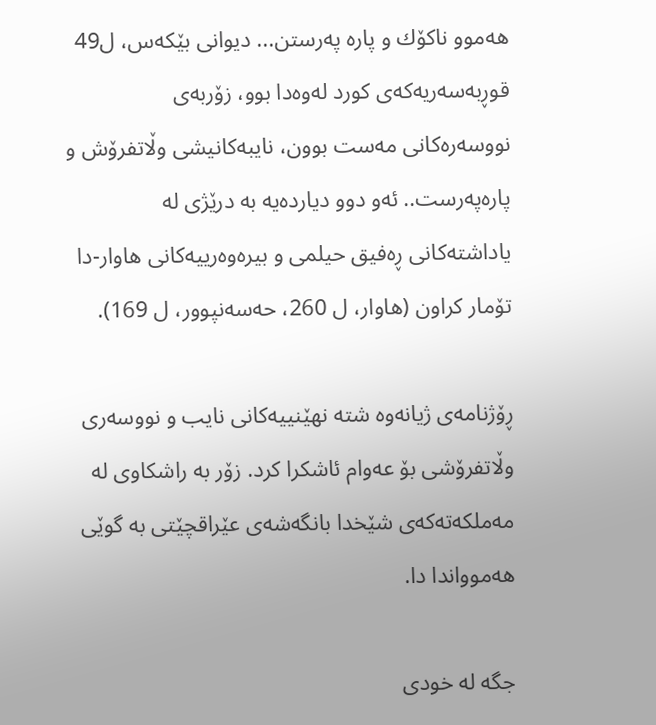هه‌موو ناكۆك و پاره‌ په‌رستن... دیوانی بێكه‌س، ل49
قوڕبه‌سه‌ریه‌كه‌ی كورد له‌وه‌دا بوو، زۆربه‌ی نووسه‌ره‌كانی مه‌ست بوون، نایبه‌كانیشی وڵاتفرۆش و پاره‌په‌رست.. ئه‌و دوو دیارده‌یه‌ به‌ درێژی له‌ یاداشتەکانی ڕه‌فیق حیلمی و بیره‌وه‌رییه‌كانی هاوار-دا تۆمار كراون (هاوار، ل 260، حه‌سه‌نپوور، ل 169).

ڕۆژنامه‌ی ژیانه‌وه‌ شته‌ نهێنییه‌كانی نایب و نووسه‌ری وڵاتفرۆشی بۆ عه‌وام ئاشكرا كرد. زۆر به‌ راشكاوی له‌ مه‌ملكه‌ته‌كه‌ی شێخدا بانگه‌شه‌ی عێراقچێتی به‌ گوێی هه‌موواندا دا.

جگه‌ له‌ خودی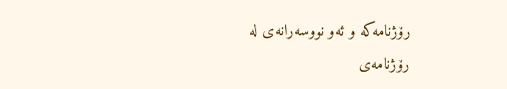رۆژنامه‌كه‌ و ئه‌و نووسه‌رانه‌ی له‌ رۆژنامه‌ی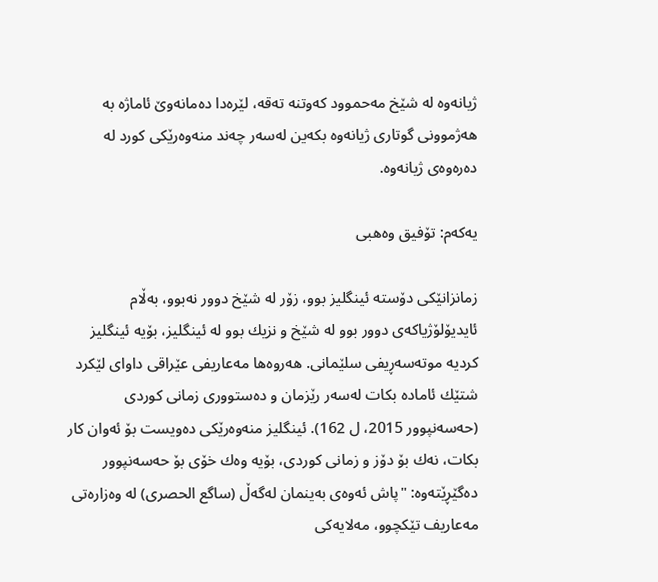ژیانه‌وه‌ له‌ شێخ مه‌حموود كه‌وتنه‌ ته‌قه‌، لێره‌دا ده‌مانه‌وێ ئاماژه‌ به‌ هه‌ژموونی گوتاری ژیانه‌وه‌ بكه‌ین له‌سه‌ر چه‌ند منه‌وه‌رێكی كورد له‌ ده‌ره‌وه‌ی ژیانه‌وه‌.

یه‌كه‌م: تۆفیق وه‌هبی

زمانزانێكی دۆسته‌ ئینگلیز بوو، زۆر له‌ شێخ دوور نه‌بوو، به‌ڵام ئایدیۆلۆژیاكه‌ی دوور بوو له‌ شێخ و نزیك بوو له‌ ئینگلیز، بۆیه‌ ئینگلیز كردیه‌ موته‌سه‌ڕیفی سلێمانی. هه‌روه‌ها مه‌عاریفی عێراقی داوای لێكرد شتێك ئاماده‌ بكات له‌سه‌ر رێزمان و ده‌ستووری زمانی كوردی (حه‌سه‌نپوور 2015، ل 162). ئینگلیز منه‌وه‌رێكی ده‌ویست بۆ ئەوان كار بكات، نه‌ك بۆ دۆز و زمانی كوردی، بۆیه‌ وه‌ك خۆی بۆ حه‌سه‌نپوور ده‌گێڕێته‌وه‌: "پاش ئه‌وه‌ی به‌ینمان له‌گه‌ڵ (ساگع الحصری) له‌ وه‌زاره‌تی مه‌عاریف تێكچوو، مه‌لایه‌كی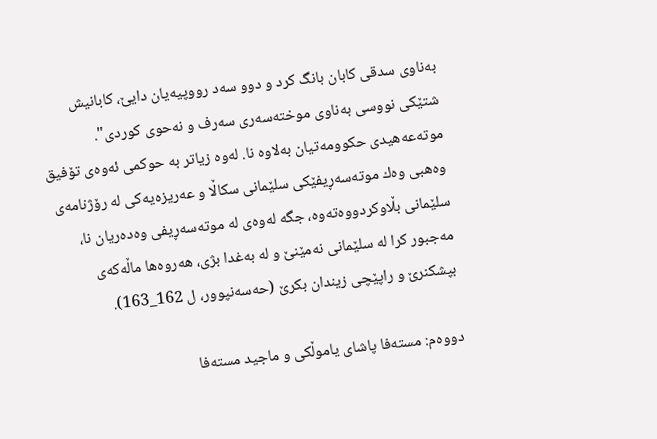به‌ناوی سدقی كابان بانگ كرد و دوو سه‌د رووپیه‌یان دایێ، كابانیش شتێكی نووسی به‌ناوی موخته‌سه‌ری سه‌رف و نه‌حوی كوردی". موته‌عه‌هیدی حكوومه‌تیان به‌لاوە نا. له‌وه‌ زیاتر به‌ حوكمی ئه‌وه‌ی تۆفیق وه‌هبی وه‌ك موته‌سه‌ڕیفێكی سلێمانی سكاڵا و عه‌ریزه‌یه‌كی له‌ رۆژنامه‌ی سلێمانی بڵاوكردووەته‌وه‌، جگه‌ له‌وه‌ی له‌ موته‌سه‌ڕیفی وه‌ده‌ریان نا، مه‌جبور كرا له‌ سلێمانی نه‌مێنێ و له‌ به‌غدا بژی، هه‌روه‌ها ماڵه‌كه‌ی بپشكنرێ و راپێچی زیندان بكرێ (حه‌سه‌نپوور، ل 162_163).

دووه‌م: مسته‌فا پاشای یاموڵكی و ماجید مسته‌فا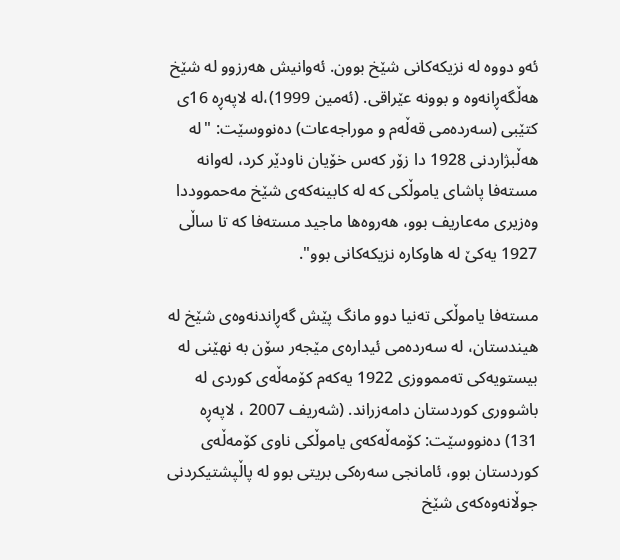ئه‌و دووه‌ له‌ نزیكه‌كانی شێخ بوون. ئه‌وانیش هه‌رزوو له‌ شێخ هه‌ڵگه‌ڕانه‌وه‌ و بوونه‌ عێراقی. (ئه‌مین 1999)،‌لە لاپەڕە 16ی كتێبی (سه‌رده‌می قه‌ڵه‌م و موراجه‌عات) ده‌نووسێت: "له‌ هه‌ڵبژاردنی 1928 دا زۆر كه‌س خۆیان ناودێر كرد، له‌وانه‌ مسته‌فا پاشای یاموڵكی كه‌ له‌ كابینه‌كه‌ی شێخ مه‌حمووددا وه‌زیری مه‌عاریف بوو، هه‌روه‌ها ماجید مسته‌فا كه‌ تا ساڵی 1927 یه‌كێ له‌ هاوكاره‌ نزیكه‌كانی بوو".

مسته‌فا یاموڵكی ته‌نیا دوو مانگ پێش گه‌ڕاندنه‌وه‌ی شێخ له‌ هیندستان، له‌ سه‌رده‌می ئیداره‌ی مێجه‌ر سۆن به‌ نهێنی له‌ بیستویه‌كی ته‌ممووزی 1922 یه‌كه‌م كۆمه‌ڵه‌ی كوردی له‌ باشووری كوردستان دامه‌زراند. (شه‌ریف 2007 ، لاپەڕە 131) ده‌نووسێت: كۆمه‌ڵه‌كه‌ی یاموڵكی ناوی كۆمه‌ڵه‌ی كوردستان بوو، ئامانجی سه‌ره‌كی بریتی بوو له‌ پاڵپشتیكردنی جوڵانه‌وه‌كه‌ی شێخ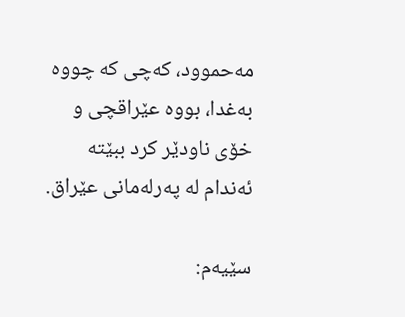مه‌حموود، كه‌چی كه‌ چووه‌ به‌غدا، بووه‌ عێراقچی و خۆی ناودێر كرد ببێته‌ ئه‌ندام له‌ په‌رله‌مانی عێراق.

سێیه‌م: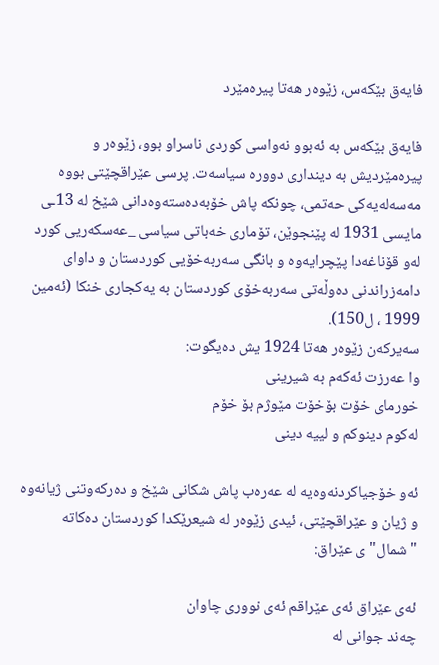فایەق بێكه‌س، زێوه‌ر هه‌تا پیره‌مێرد

فایەق بێكه‌س به‌ ئه‌بوو نه‌واسی كوردی ناسراو بوو، زێوه‌ر و پیره‌مێردیش به‌ دینداری دووره‌ سیاسه‌ت. پرسی عێراقچێتی بووه‌ مه‌سه‌له‌یه‌كی حه‌تمی، چونكه‌ پاش خۆبه‌ده‌سته‌وه‌دانی شێخ له‌ 13ـی مایسی 1931 له‌ پێنجوێن، تۆماری خه‌باتی سیاسی _عه‌سكه‌ریی كورد له‌و قۆناغه‌دا پێچرایه‌وه‌ و بانگی سه‌ربه‌خۆیی كوردستان و داوای دامه‌زراندنی دەوڵەتی سه‌ربه‌خۆی كوردستان به‌ یه‌كجاری خنكا (ئه‌مین 1999 ، ل150).
سه‌یركه‌ن زێوه‌‌ر هه‌تا 1924 یش ده‌یگوت:
وا عه‌رزت ئه‌كه‌م به‌ شیرینی
خورمای خۆت بۆخۆت مێوژم بۆ خۆم
له‌كوم دینوكم و لییه‌ دینی

ئه‌و خۆجیاكردنه‌وەیە‌ له‌ عه‌ره‌ب پاش شكانی شێخ و ده‌ركه‌وتنی ژیانه‌وه‌ و ژیان و عێراقچێتی، ئیدی زێوه‌ر له‌ شیعرێكدا كوردستان ده‌كاته‌ "شمال"ی عێراق:

ئه‌ی عێراق ئه‌ی عێراقم ئه‌ی نووری چاوان
چه‌ند جوانی له‌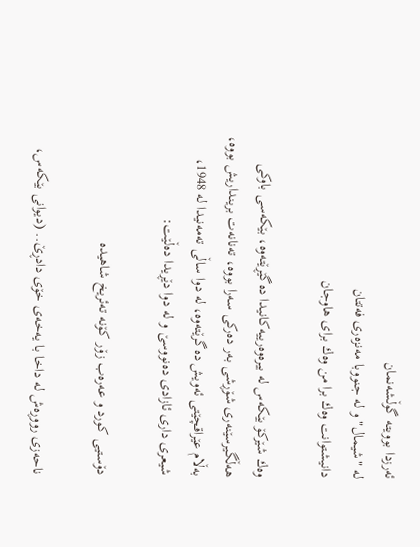ئه‌رزدا بوویته‌ گوڵشه‌نمان
له‌ "شیمال" و له‌ جنووبا مه‌نزه‌ری فه‌تتان
دانیشتوانت وه‌ك برا من وه‌ك برای هاوجان

وه‌ك شێركۆ بێكه‌س له‌ بیره‌وه‌رییه‌كانیدا ده‌گێڕێته‌وه،‌ بێكه‌سی باوكی هه‌ڵگیرسێنه‌ری شۆڕشی به‌ر ده‌ركی سه‌را بووه‌، تەنانەت برینداریش بووه‌، به‌ڵام عێراقچێتی ئه‌ویش ده‌گرێته‌وه‌، له‌ دوا ساڵی ته‌مه‌نیدا لە 1948، شیعری داری ئازادی ده‌نووسێ و له‌ دوا دێڕیدا ده‌ڵێت:

دۆستیی كورد و عه‌ره‌ب زۆر كۆنه‌ ته‌ئریخ شاهیده‌

ناحه‌زی رووڕه‌ش له‌ داخا با یه‌خه‌ی خۆی دادڕێ.. (دیوانی بێكه‌س،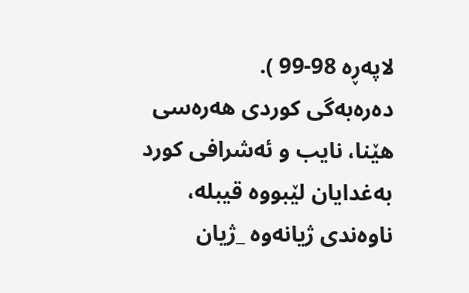لاپەڕە 98-99 ).
ده‌ره‌به‌گی كوردی هه‌ره‌سی هێنا، نایب و ئه‌شرافی كورد به‌غدایان لێبووه‌ قیبله‌، ناوه‌ندی ژیانه‌وه‌ _ژیان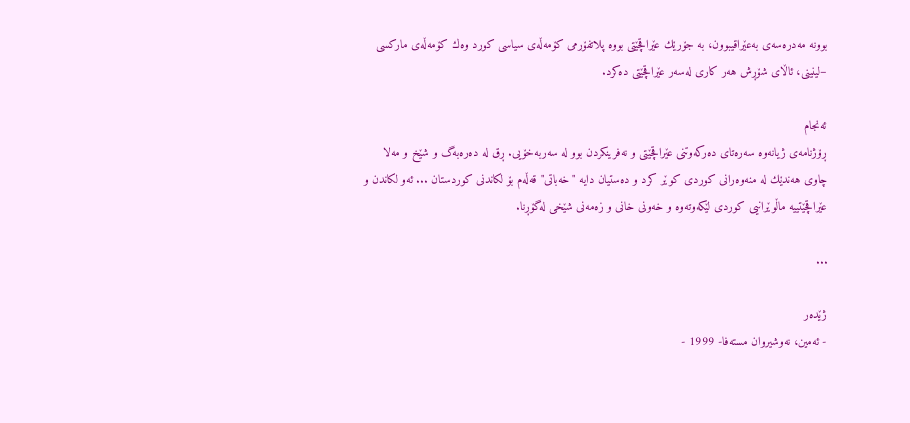بوونه‌ مه‌دره‌سه‌ی به‌عێراقیبوون، به‌ جۆرێك عێراقچێتی بووه‌ پلاتفۆرمی كۆمه‌ڵه‌ی سیاسی كورد وه‌ك كۆمه‌ڵه‌ی ماركسی –لینینی، ئاڵای شۆڕش هه‌ر كاری له‌سه‌ر عێراقچێتی ده‌كرد.

ئه‌نجام
ڕۆژنامه‌ی ژیانه‌وه‌ سه‌ره‌تای ده‌ركه‌وتنی عێراقچێتی و نه‌فرینكردن بوو له‌ سه‌ربه‌خۆیی. ڕق له‌ ده‌ره‌به‌گ و شێخ و مه‌لا چاوی هه‌ندێك له‌ منه‌وه‌رانی كوردی كوێر كرد و ده‌ستیان دایه‌ "خه‌باتی" قه‌ڵه‌م بۆ لكاندنی كوردستان ... ئه‌و لكاندن و عێراقچێتییه‌ ماڵوێرانیی كوردی لێكه‌وته‌وه‌ و خه‌ونی خانی و زه‌مه‌نی شێخی له‌گۆڕنا.

...

ژێده‌ر
- ئه‌مین، نه‌وشیروان مستەفا- 1999 -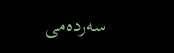سه‌رده‌می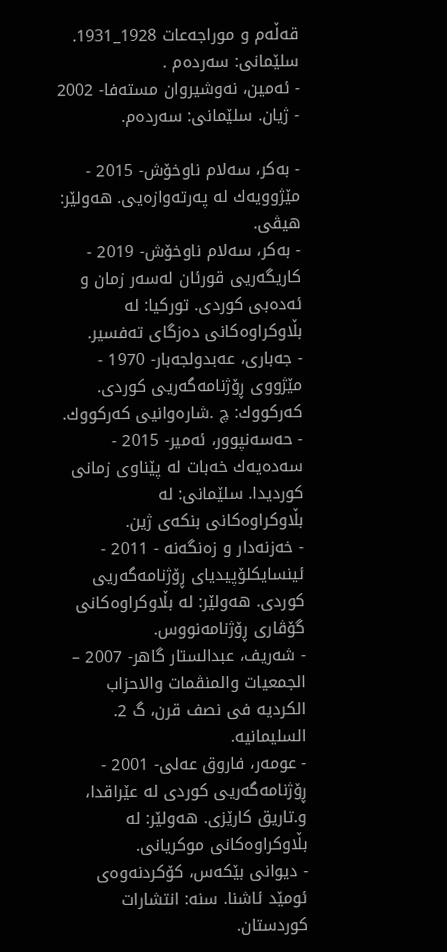قه‌ڵه‌م و موراجەعات 1928_1931. سلێمانی: سه‌رده‌م .
- ئه‌مین، نه‌وشیروان مستەفا- 2002 - ژیان. سلێمانی: سه‌رده‌م.

- به‌كر، سه‌لام ناوخۆش- 2015 - مێژوویه‌ك له‌ په‌رته‌وازه‌یی. هه‌ولێر: هیڤی.
- به‌كر، سه‌لام ناوخۆش- 2019 - كاریگه‌ریی قورئان له‌سه‌ر زمان و ئه‌ده‌بی كوردی. توركیا: له‌ بڵاوكراوه‌كانی ده‌زگای ته‌فسیر.
- جه‌باری، عەبدولجەبار- 1970 - مێژووی ڕۆژنامه‌گه‌ریی كوردی. كه‌ركووك: چ .شاره‌وانیی كه‌ركووك.
- حه‌سه‌نپوور، ئه‌میر- 2015 - سه‌ده‌یەك خه‌بات له‌ پێناوی زمانی كوردیدا. سلێمانی: له‌ بڵاوكراوه‌كانی بنكه‌ی ژین.
- خه‌زنه‌دار و‌ زه‌نگه‌نه - 2011 - ئینسایكلۆپیدیای ڕۆژنامه‌گه‌ریی كوردی. هه‌ولێر: له‌ بڵاوكراوه‌كانی گۆڤاری ڕۆژنامه‌نووس.
- شەریف، عبدالستار گاهر- 2007 – الجمعیات والمنڤمات والاحزاب الكردیە فی نصف قرن، گ 2. السلیمانیە‌.
- عومه‌ر، فاروق عەلی- 2001 - ڕۆژنامه‌گه‌ریی كوردی له‌ عێراقدا، و.تاریق كارێزی. هه‌ولێر: له‌ بڵاوكراوه‌كانی موكریانی.
- دیوانی بێكه‌س، كۆكردنه‌وه‌ی ئومێد ئاشنا. سنه‌: انتشارات كوردستان.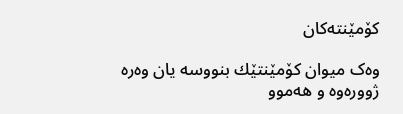کۆمێنتەکان

وەک میوان کۆمێنتێك بنووسە یان وەرە ژوورەوە و هه‌موو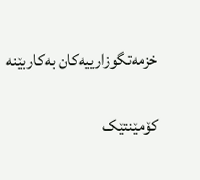خزمەتگوزارییەکان به‌كاربێنه‌

کۆمێنتێک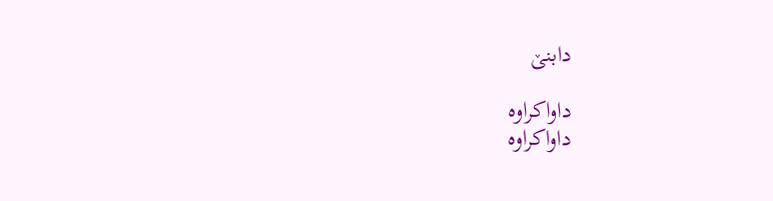دابنێ

داواکراوە
داواکراوە